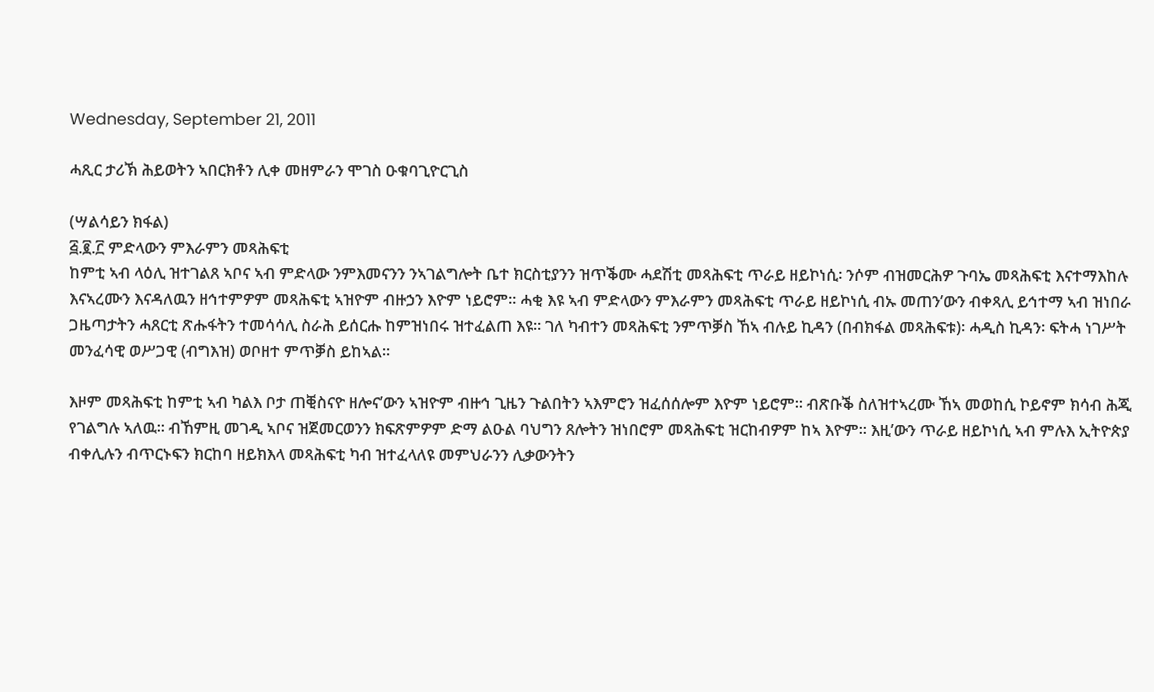Wednesday, September 21, 2011

ሓጺር ታሪኽ ሕይወትን ኣበርክቶን ሊቀ መዘምራን ሞገስ ዑቁባጊዮርጊስ

(ሣልሳይን ክፋል)
፭.፪.፫ ምድላውን ምእራምን መጻሕፍቲ
ከምቲ ኣብ ላዕሊ ዝተገልጸ ኣቦና ኣብ ምድላው ንምእመናንን ንኣገልግሎት ቤተ ክርስቲያንን ዝጥቕሙ ሓደሽቲ መጻሕፍቲ ጥራይ ዘይኮነሲ፡ ንሶም ብዝመርሕዎ ጉባኤ መጻሕፍቲ እናተማእከሉ እናኣረሙን እናዳለዉን ዘኅተምዎም መጻሕፍቲ ኣዝዮም ብዙኃን እዮም ነይሮም። ሓቂ እዩ ኣብ ምድላውን ምእራምን መጻሕፍቲ ጥራይ ዘይኮነሲ ብኡ መጠን’ውን ብቀጻሊ ይኅተማ ኣብ ዝነበራ ጋዜጣታትን ሓጸርቲ ጽሑፋትን ተመሳሳሊ ስራሕ ይሰርሑ ከምዝነበሩ ዝተፈልጠ እዩ። ገለ ካብተን መጻሕፍቲ ንምጥቓስ ኸኣ ብሉይ ኪዳን (በብክፋል መጻሕፍቱ)፡ ሓዲስ ኪዳን፡ ፍትሓ ነገሥት መንፈሳዊ ወሥጋዊ (ብግእዝ) ወቦዘተ ምጥቓስ ይከኣል።

እዞም መጻሕፍቲ ከምቲ ኣብ ካልእ ቦታ ጠቒስናዮ ዘሎና’ውን ኣዝዮም ብዙኅ ጊዜን ጉልበትን ኣእምሮን ዝፈሰሰሎም እዮም ነይሮም። ብጽቡቕ ስለዝተኣረሙ ኸኣ መወከሲ ኮይኖም ክሳብ ሕጂ የገልግሉ ኣለዉ። ብኸምዚ መገዲ ኣቦና ዝጀመርወንን ክፍጽምዎም ድማ ልዑል ባህግን ጸሎትን ዝነበሮም መጻሕፍቲ ዝርከብዎም ከኣ እዮም። እዚ’ውን ጥራይ ዘይኮነሲ ኣብ ምሉእ ኢትዮጵያ ብቀሊሉን ብጥርኑፍን ክርከባ ዘይክእላ መጻሕፍቲ ካብ ዝተፈላለዩ መምህራንን ሊቃውንትን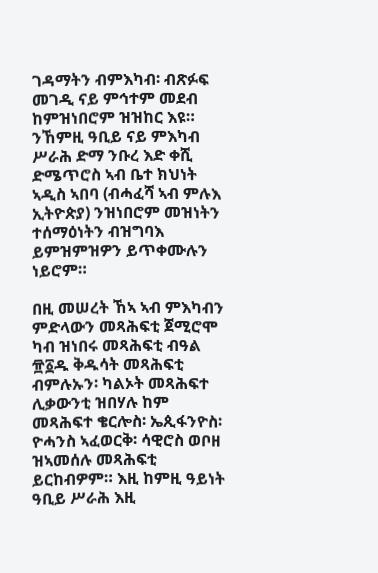ገዳማትን ብምእካብ፡ ብጽፉፍ መገዲ ናይ ምኅተም መደብ ከምዝነበሮም ዝዝከር እዩ። ንኸምዚ ዓቢይ ናይ ምእካብ ሥራሕ ድማ ንቡረ እድ ቀሺ ድሜጥሮስ ኣብ ቤተ ክህነት ኣዲስ ኣበባ (ብሓፈሻ ኣብ ምሉእ ኢትዮጵያ) ንዝነበሮም መዝነትን ተሰማዕነትን ብዝግባእ ይምዝምዝዎን ይጥቀሙሉን ነይሮም።

በዚ መሠረት ኸኣ ኣብ ምእካብን ምድላውን መጻሕፍቲ ጀሚሮሞ ካብ ዝነበሩ መጻሕፍቲ ብዓል ፹፩ዱ ቅዱሳት መጻሕፍቲ ብምሉኡን፡ ካልኦት መጻሕፍተ ሊቃውንቲ ዝበሃሉ ከም መጻሕፍተ ቄርሎስ፡ ኤጲፋንዮስ፡ ዮሓንስ ኣፈወርቅ፡ ሳዊሮስ ወቦዘ ዝኣመሰሉ መጻሕፍቲ ይርከብዎም። እዚ ከምዚ ዓይነት ዓቢይ ሥራሕ እዚ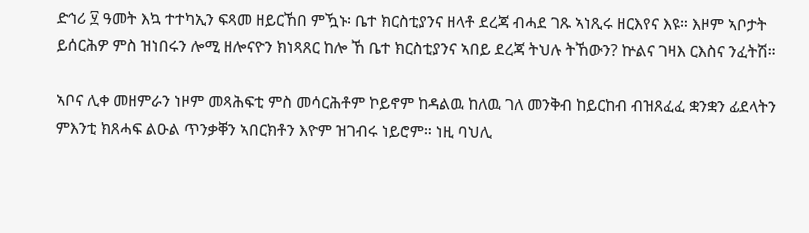ድኅሪ ፶ ዓመት እኳ ተተካኢን ፍጻመ ዘይርኸበ ምዃኑ፡ ቤተ ክርስቲያንና ዘላቶ ደረጃ ብሓደ ገጹ ኣነጺሩ ዘርእየና እዩ። እዞም ኣቦታት ይሰርሕዎ ምስ ዝነበሩን ሎሚ ዘሎናዮን ክነጻጸር ከሎ ኸ ቤተ ክርስቲያንና ኣበይ ደረጃ ትህሉ ትኸውን? ኵልና ገዛእ ርእስና ንፈትሽ።

ኣቦና ሊቀ መዘምራን ነዞም መጻሕፍቲ ምስ መሳርሕቶም ኮይኖም ከዳልዉ ከለዉ ገለ መንቅብ ከይርከብ ብዝጸፈፈ ቋንቋን ፊደላትን ምእንቲ ክጸሓፍ ልዑል ጥንቃቐን ኣበርክቶን እዮም ዝገብሩ ነይሮም። ነዚ ባህሊ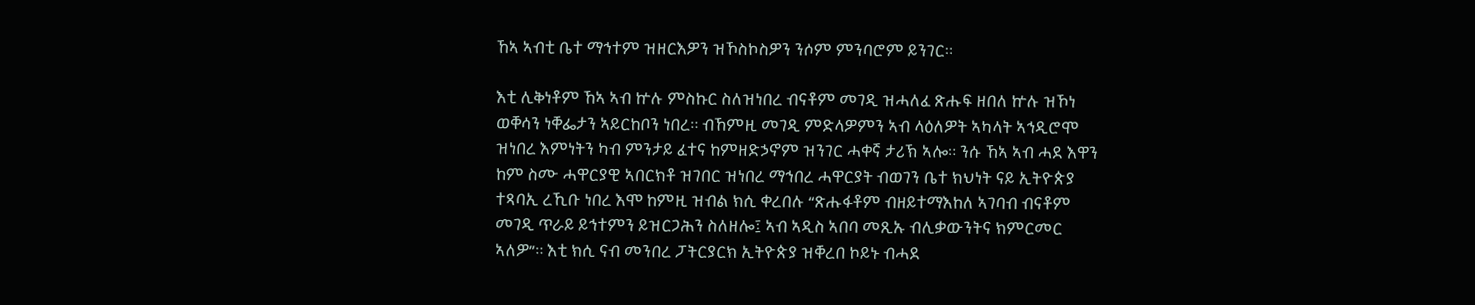ኸኣ ኣብቲ ቤተ ማኅተም ዝዘርእዎን ዝኾስኮስዎን ንሶም ምንባሮም ይንገር።

እቲ ሊቅነቶም ኸኣ ኣብ ኵሉ ምስኩር ስለዝነበረ ብናቶም መገዲ ዝሓለፈ ጽሑፍ ዘበለ ኵሉ ዝኾነ ወቐሳን ነቐፌታን ኣይርከቦን ነበረ። ብኸምዚ መገዲ ምድላዎምን ኣብ ላዕለዎት ኣካላት ኣኅዲሮሞ ዝነበረ እምነትን ካብ ምንታይ ፈተና ከምዘድኃኖም ዝንገር ሓቀኛ ታሪኽ ኣሎ። ንሱ ኸኣ ኣብ ሓደ እዋን ከም ስሙ ሓዋርያዊ ኣበርክቶ ዝገበር ዝነበረ ማኅበረ ሓዋርያት ብወገን ቤተ ክህነት ናይ ኢትዮጵያ ተጻባኢ ረኺቡ ነበረ እሞ ከምዚ ዝብል ክሲ ቀረበሉ “ጽሑፋቶም ብዘይተማእከለ ኣገባብ ብናቶም መገዲ ጥራይ ይኅተምን ይዝርጋሕን ስለዘሎ፤ ኣብ ኣዲስ ኣበባ መጺኡ ብሊቃውንትና ክምርመር ኣለዎ”። እቲ ክሲ ናብ መንበረ ፓትርያርክ ኢትዮጵያ ዝቐረበ ኮይኑ ብሓደ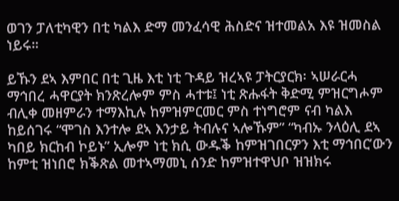ወገን ፓለቲካዊን በቲ ካልእ ድማ መንፈሳዊ ሕስድና ዝተመልአ እዩ ዝመስል ነይሩ።

ይኹን ደኣ እምበር በቲ ጊዜ እቲ ነቲ ጉዳይ ዝረኣዩ ፓትርያርክ፡ ኣሠራርሓ ማኅበረ ሓዋርያት ክንጽረሎም ምስ ሓተቱ፤ ነቲ ጽሑፋት ቅድሚ ምዝርግሖም ብሊቀ መዘምራን ተማእኪሉ ከምዝምርመር ምስ ተነግሮም ናብ ካልእ ከይሰገሩ “ሞገስ እንተሎ ደኣ እንታይ ትብሉና ኣሎኹም” “ካብኡ ንላዕሊ ደኣ ካበይ ክርከብ ኮይኑ” ኢሎም ነቲ ክሲ ውዱቕ ከምዝገበርዎን እቲ ማኅበር’ውን ከምቲ ዝነበሮ ክቕጽል መተኣማመኒ ሰንድ ከምዝተዋህቦ ዝዝክሩ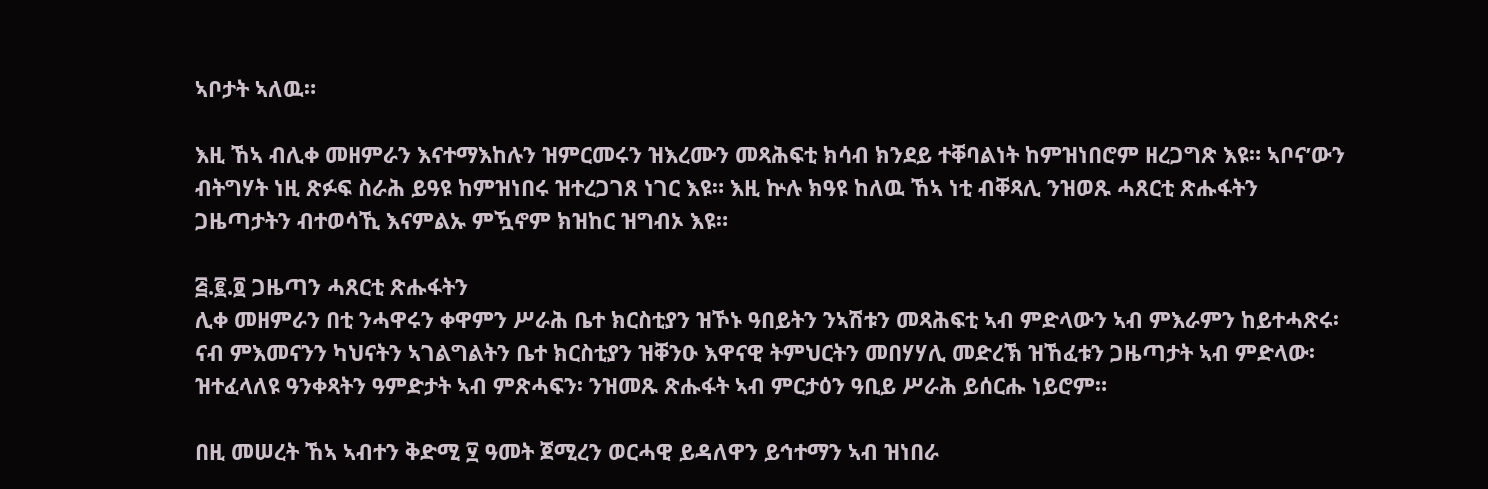ኣቦታት ኣለዉ።

እዚ ኸኣ ብሊቀ መዘምራን እናተማእከሉን ዝምርመሩን ዝእረሙን መጻሕፍቲ ክሳብ ክንደይ ተቐባልነት ከምዝነበሮም ዘረጋግጽ እዩ። ኣቦና’ውን ብትግሃት ነዚ ጽፉፍ ስራሕ ይዓዩ ከምዝነበሩ ዝተረጋገጸ ነገር እዩ። እዚ ኵሉ ክዓዩ ከለዉ ኸኣ ነቲ ብቐጻሊ ንዝወጹ ሓጸርቲ ጽሑፋትን ጋዜጣታትን ብተወሳኺ እናምልኡ ምዃኖም ክዝከር ዝግብኦ እዩ።

፭.፪.፬ ጋዜጣን ሓጸርቲ ጽሑፋትን
ሊቀ መዘምራን በቲ ንሓዋሩን ቀዋምን ሥራሕ ቤተ ክርስቲያን ዝኾኑ ዓበይትን ንኣሽቱን መጻሕፍቲ ኣብ ምድላውን ኣብ ምእራምን ከይተሓጽሩ፡ ናብ ምእመናንን ካህናትን ኣገልግልትን ቤተ ክርስቲያን ዝቐንዑ እዋናዊ ትምህርትን መበሃሃሊ መድረኽ ዝኸፈቱን ጋዜጣታት ኣብ ምድላው፡ ዝተፈላለዩ ዓንቀጻትን ዓምድታት ኣብ ምጽሓፍን፡ ንዝመጹ ጽሑፋት ኣብ ምርታዕን ዓቢይ ሥራሕ ይሰርሑ ነይሮም።

በዚ መሠረት ኸኣ ኣብተን ቅድሚ ፶ ዓመት ጀሚረን ወርሓዊ ይዳለዋን ይኅተማን ኣብ ዝነበራ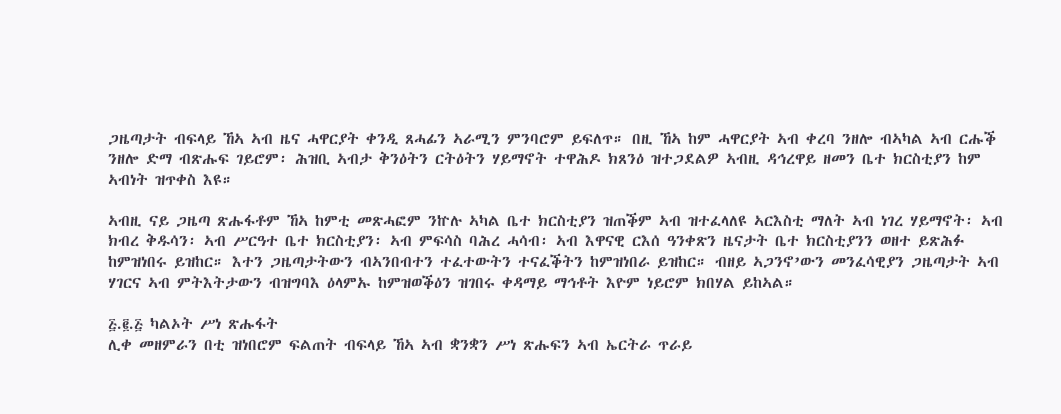ጋዜጣታት ብፍላይ ኸኣ ኣብ ዜና ሓዋርያት ቀንዲ ጸሓፊን ኣራሚን ምንባሮም ይፍለጥ። በዚ ኸኣ ከም ሓዋርያት ኣብ ቀረባ ንዘሎ ብኣካል ኣብ ርሑቕ ንዘሎ ድማ ብጽሑፍ ገይሮም፡ ሕዝቢ ኣብታ ቅንዕትን ርትዕትን ሃይማኖት ተዋሕዶ ክጸንዕ ዝተጋደልዎ ኣብዚ ዳኅረዋይ ዘመን ቤተ ክርስቲያን ከም ኣብነት ዝጥቀስ እዩ።

ኣብዚ ናይ ጋዜጣ ጽሑፋቶም ኸኣ ከምቲ መጽሓፎም ንኵሉ ኣካል ቤተ ክርስቲያን ዝጠቕም ኣብ ዝተፈላለዩ ኣርእስቲ ማለት ኣብ ነገረ ሃይማኖት፡ ኣብ ክብረ ቅዱሳን፡ ኣብ ሥርዓተ ቤተ ክርስቲያን፡ ኣብ ምፍሳስ ባሕረ ሓሳብ፡ ኣብ እዋናዊ ርእሰ ዓንቀጽን ዜናታት ቤተ ክርስቲያንን ወዘተ ይጽሕፉ ከምዝነበሩ ይዝከር። እተን ጋዜጣታትውን ብኣንበብተን ተፈተውትን ተናፈቕትን ከምዝነበራ ይዝከር። ብዘይ ኣጋንኖ’ውን መንፈሳዊያን ጋዜጣታት ኣብ ሃገርና ኣብ ምትእትታውን ብዝግባእ ዕላምኡ ከምዝወቕዕን ዝገበሩ ቀዳማይ ማኅቶት እዮም ነይሮም ክበሃል ይከኣል።

፭.፪.፭ ካልኦት ሥነ ጽሑፋት
ሊቀ መዘምራን በቲ ዝነበሮም ፍልጠት ብፍላይ ኸኣ ኣብ ቋንቋን ሥነ ጽሑፍን ኣብ ኤርትራ ጥራይ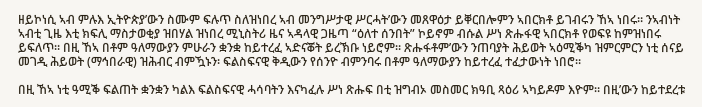ዘይኮነሲ ኣብ ምሉእ ኢትዮጵያ’ውን ስሙም ፍሉጥ ስለዝነበረ ኣብ መንግሥታዊ ሥርሓት’ውን መጸዋዕታ ይቐርበሎምን ኣበርክቶ ይገብሩን ኸኣ ነበሩ። ንኣብነት ኣብቲ ጊዜ እቲ ክፍሊ ማስታወቂያ ዝበሃል ዝነበረ ሚኒስትሪ ዜና ኣዳላዊ ጋዜጣ “ዕለተ ሰንበት” ኮይኖም ብሱል ሥነ ጽሑፋዊ ኣበርክቶ የወፍዩ ከምዝነበሩ ይፍለጥ። በዚ ኸኣ በቶም ዓለማውያን ምሁራን ቋንቋ ከይተረፈ ኣድናቖት ይረኽቡ ነይሮም። ጽሑፋቶም’ውን ንጠባያት ሕይወት ኣዕሚቕካ ዝምርምርን ነቲ ሰናይ መገዲ ሕይወት (ማኅበራዊ) ዝሕብር ብምዃኑን፡ ፍልስፍናዊ ቅዲውን የሰንዮ ብምንባሩ በቶም ዓለማውያን ከይተረፈ ተፈታውነት ነበሮ።

በዚ ኸኣ ነቲ ዓሚቕ ፍልጠት ቋንቋን ካልእ ፍልስፍናዊ ሓሳባትን እናካፈሉ ሥነ ጽሑፍ በቲ ዝግብኦ መስመር ክዓቢ ጻዕሪ ኣካይዶም እዮም። በዚ’ውን ከይተደረቱ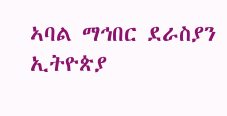ኣባል ማኅበር ደራስያን ኢትዮጵያ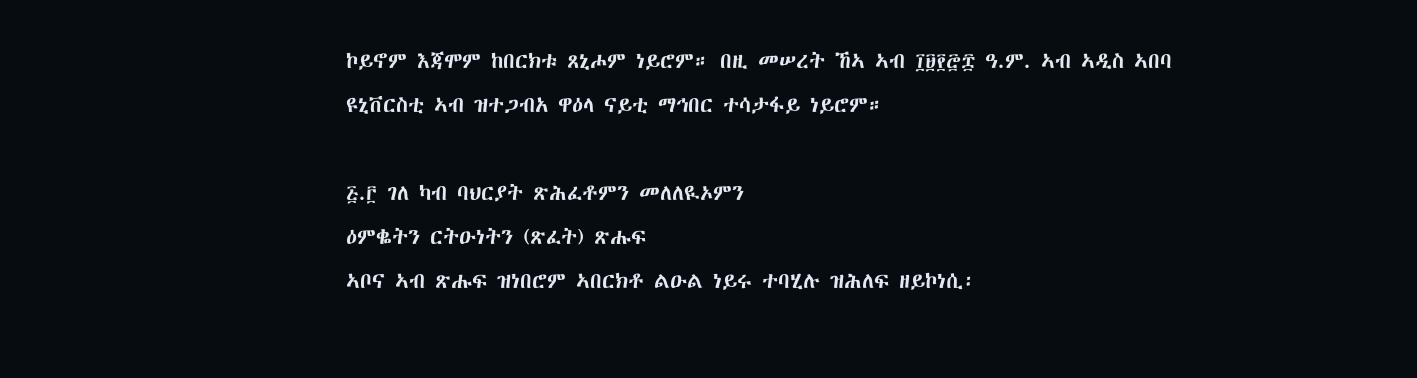ኮይኖም እጃሞም ከበርክቱ ጸኒሖም ነይሮም። በዚ መሠረት ኸኣ ኣብ ፲፱፻፸፰ ዓ.ም. ኣብ ኣዲስ ኣበባ ዩኒቨርስቲ ኣብ ዝተጋብአ ዋዕላ ናይቲ ማኅበር ተሳታፋይ ነይሮም።

፭.፫ ገለ ካብ ባህርያት ጽሕፈቶምን መለለዪኦምን
ዕምቈትን ርትዑነትን (ጽፈት) ጽሑፍ
ኣቦና ኣብ ጽሑፍ ዝነበሮም ኣበርክቶ ልዑል ነይሩ ተባሂሉ ዝሕለፍ ዘይኮነሲ፡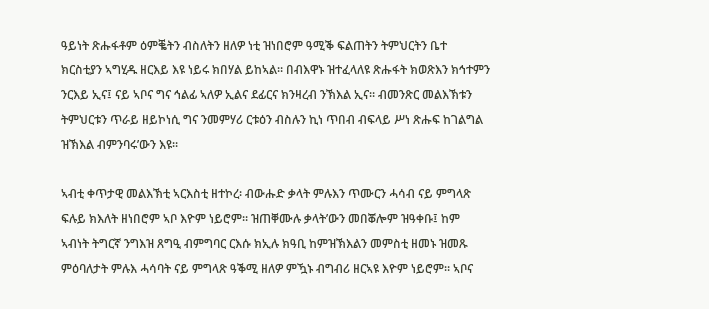ዓይነት ጽሑፋቶም ዕምቘትን ብስለትን ዘለዎ ነቲ ዝነበሮም ዓሚቕ ፍልጠትን ትምህርትን ቤተ ክርስቲያን ኣግሂዱ ዘርእይ እዩ ነይሩ ክበሃል ይከኣል። በብእዋኑ ዝተፈላለዩ ጽሑፋት ክወጽእን ክኅተምን ንርእይ ኢና፤ ናይ ኣቦና ግና ኅልፊ ኣለዎ ኢልና ደፊርና ክንዛረብ ንኽእል ኢና። ብመንጽር መልእኽቱን ትምህርቱን ጥራይ ዘይኮነሲ ግና ንመምሃሪ ርቱዕን ብስሉን ኪነ ጥበብ ብፍላይ ሥነ ጽሑፍ ከገልግል ዝኽእል ብምንባሩ’ውን እዩ።

ኣብቲ ቀጥታዊ መልእኽቲ ኣርእስቲ ዘተኮረ፡ ብውሑድ ቃላት ምሉእን ጥሙርን ሓሳብ ናይ ምግላጽ ፍሉይ ክእለት ዘነበሮም ኣቦ እዮም ነይሮም። ዝጠቐሙሉ ቃላት’ውን መበቖሎም ዝዓቀቡ፤ ከም ኣብነት ትግርኛ ንግእዝ ጸግዒ ብምግባር ርእሱ ክኢሉ ክዓቢ ከምዝኽእልን መምስቲ ዘመኑ ዝመጹ ምዕባለታት ምሉእ ሓሳባት ናይ ምግላጽ ዓቕሚ ዘለዎ ምዃኑ ብግብሪ ዘርኣዩ እዮም ነይሮም። ኣቦና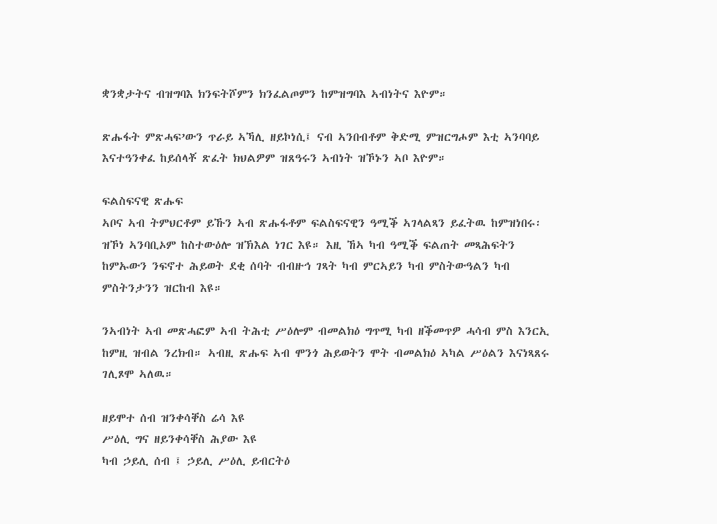ቋንቋታትና ብዝግባእ ክንፍትሾምን ክንፈልጦምን ከምዝግባእ ኣብነትና እዮም።

ጽሑፋት ምጽሓፍ’ውን ጥራይ ኣኻሊ ዘይኮነሲ፤ ናብ ኣንበብቶም ቅድሚ ምዝርግሖም እቲ ኣንባባይ እናተዓንቀፈ ከይሰላቾ ጽፈት ክህልዎም ዝጸዓሩን ኣብነት ዝኾኑን ኣቦ እዮም።

ፍልስፍናዊ ጽሑፍ
ኣቦና ኣብ ትምህርቶም ይኹን ኣብ ጽሑፋቶም ፍልስፍናዊን ዓሚቕ ኣገላልጻን ይፈትዉ ከምዝነበሩ፡ ዝኾነ ኣንባቢኦም ከስተውዕሎ ዝኽእል ነገር እዩ። እዚ ኸኣ ካብ ዓሚቕ ፍልጠት መጻሕፍትን ከምኡውን ንፍኖተ ሕይወት ደቂ ሰባት ብብዙኅ ገጻት ካብ ምርኣይን ካብ ምስትውዓልን ካብ ምስትንታንን ዝርከብ እዩ።

ንኣብነት ኣብ መጽሓፎም ኣብ ትሕቲ ሥዕሎም ብመልክዕ ግጥሚ ካብ ዘቕመጥዎ ሓሳብ ምስ እንርኢ ከምዚ ዝብል ንረክብ። ኣብዚ ጽሑፍ ኣብ ሞንጎ ሕይወትን ሞት ብመልክዕ ኣካል ሥዕልን እናነጻጸሩ ገሊጾሞ ኣለዉ።

ዘይሞተ ሰብ ዝንቀሳቐስ ሬሳ እዩ
ሥዕሊ ግና ዘይንቀሳቐስ ሕያው እዩ
ካብ ኃይሊ ሰብ ፤ ኃይሊ ሥዕሊ ይብርትዕ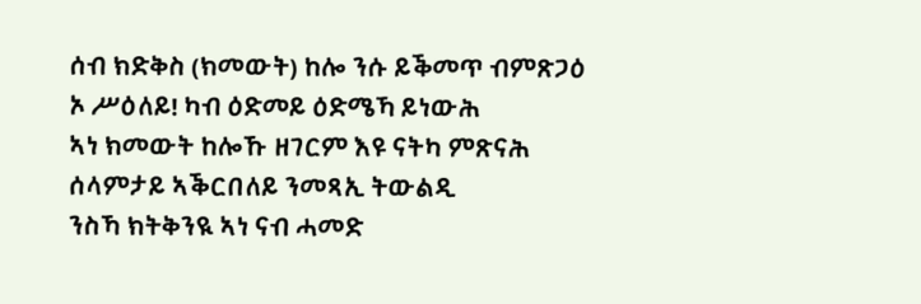ሰብ ክድቅስ (ክመውት) ከሎ ንሱ ይቕመጥ ብምጽጋዕ
ኦ ሥዕለይ! ካብ ዕድመይ ዕድሜኻ ይነውሕ
ኣነ ክመውት ከሎኹ ዘገርም እዩ ናትካ ምጽናሕ
ሰላምታይ ኣቕርበለይ ንመጻኢ ትውልዲ
ንስኻ ክትቅንዪ ኣነ ናብ ሓመድ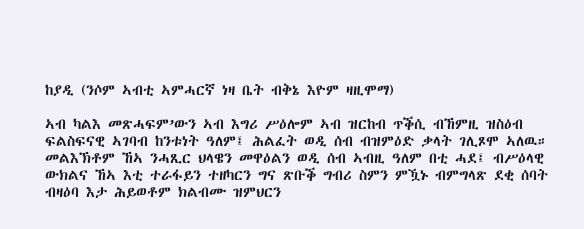ከያዲ (ንሶም ኣብቲ ኣምሓርኛ ነዛ ቤት ብቅኔ እዮም ዛዚሞማ)

ኣብ ካልእ መጽሓፍም’ውን ኣብ እግሪ ሥዕሎም ኣብ ዝርከብ ጥቕሲ ብኸምዚ ዝስዕብ ፍልስፍናዊ ኣገባብ ከንቱነት ዓለም፤ ሕልፈት ወዲ ሰብ ብዝምዕድ ቃላት ገሊጾሞ ኣለዉ። መልእኽቶም ኸኣ ንሓጺር ህላዌን መዋዕልን ወዲ ሰብ ኣብዚ ዓለም በቲ ሓደ፤ ብሥዕላዊ ውክልና ኸኣ እቲ ተራፋይን ተዘካርን ግና ጽቡቕ ግብሪ ስምን ምዃኑ ብምግላጽ ደቂ ሰባት ብዛዕባ እታ ሕይወቶም ክልብሙ ዝምህርን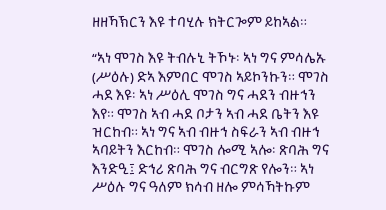ዘዘኻኽርን እዩ ተባሂሉ ክትርጐም ይከኣል።

“ኣነ ሞገስ እዩ ትብሉኒ ትኾኑ፡ ኣነ ግና ምሳሌኡ (ሥዕሉ) ድኣ እምበር ሞገስ ኣይኮንኩን። ሞገስ ሓደ እዩ፡ ኣነ ሥዕሊ ሞገስ ግና ሓደን ብዙኅን እየ። ሞገስ ኣብ ሓደ ቦታን ኣብ ሓደ ቤትን እዩ ዝርከብ። ኣነ ግና ኣብ ብዙኅ ስፍራን ኣብ ብዙኅ ኣባይትን እርከብ። ሞገስ ሎሚ ኣሎ፡ ጽባሕ ግና እንድዒ፤ ድኅሪ ጽባሕ ግና ብርግጽ የሎን። ኣነ ሥዕሉ ግና ዓለም ክሳብ ዘሎ ምሳኻትኩም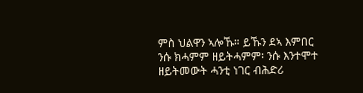ምስ ህልዋን ኣሎኹ። ይኹን ደኣ እምበር ንሱ ክሓምም ዘይትሓምም፡ ንሱ እንተሞተ ዘይትመውት ሓንቲ ነገር ብሕድሪ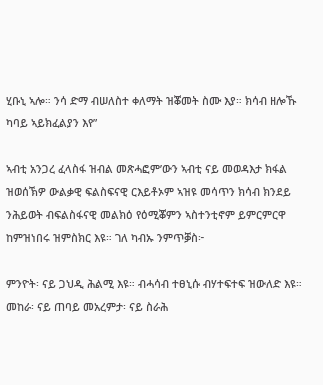ሂቡኒ ኣሎ። ንሳ ድማ ብሠለስተ ቀለማት ዝቖመት ስሙ እያ። ክሳብ ዘሎኹ ካባይ ኣይክፈልያን እየ”

ኣብቲ አንጋረ ፈላስፋ ዝብል መጽሓፎም’ውን ኣብቲ ናይ መወዳእታ ክፋል ዝወሰኽዎ ውልቃዊ ፍልስፍናዊ ርእይቶኦም ኣዝዩ መሳጥን ክሳብ ክንደይ ንሕይወት ብፍልስፋናዊ መልክዕ የዕሚቖምን ኣስተንቲኖም ይምርምርዋ ከምዝነበሩ ዝምስክር እዩ። ገለ ካብኡ ንምጥቓስ፦

ምንዮት፡ ናይ ጋህዲ ሕልሚ እዩ። ብሓሳብ ተፀኒሱ ብሃተፍተፍ ዝውለድ እዩ።
መከራ፡ ናይ ጠባይ መአረምታ፡ ናይ ስራሕ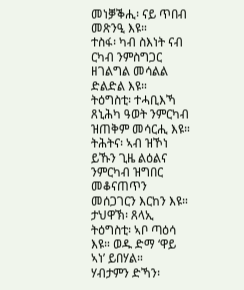መነቓቕሒ፡ ናይ ጥበብ መጽንዒ እዩ።
ተስፋ፡ ካብ ስእነት ናብ ርካብ ንምስግጋር ዘገልግል መሳልል ድልድል እዩ።
ትዕግስቲ፡ ተሓቢእኻ ጸኒሕካ ዓወት ንምርካብ ዝጠቅም መሳርሒ እዩ።
ትሕትና፡ ኣብ ዝኾነ ይኹን ጊዜ ልዕልና ንምርካብ ዝግበር መቆናጠጥን መሰጋገርን እርከን እዩ።
ታህዋኽ፡ ጸላኢ ትዕግስቲ፡ ኣቦ ጣዕሳ እዩ። ወዱ ድማ ‘ዋይ ኣነ’ ይበሃል።
ሃብታምን ድኻን፡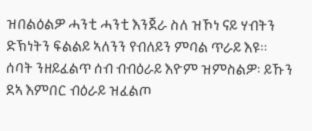ዝበልዕልዎ ሓንቲ ሓንቲ እንጀራ ስለ ዝኾነ ናይ ሃብትን ድኽነትን ፍልልይ ኣለንን የብለይን ምባል ጥራይ እዩ።
ሰባት ንዘይፈልጥ ሰብ ብብዕራይ እዮም ዝምስልዎ፡ ይኹን ደኣ እምበር ብዕራይ ዝፈልጦ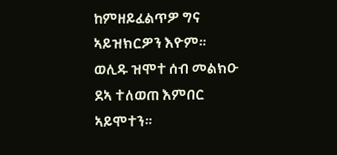ከምዘይፈልጥዎ ግና ኣይዝክርዎን እዮም።
ወሊዱ ዝሞተ ሰብ መልክዑ ደኣ ተለወጠ እምበር ኣይሞተን።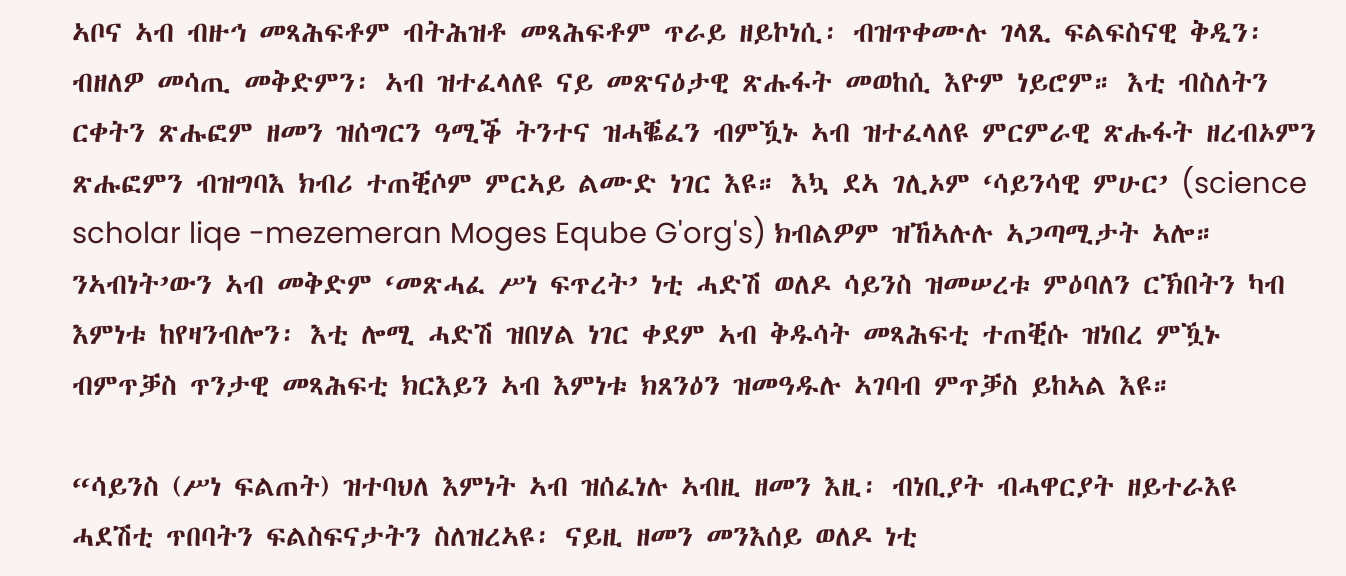ኣቦና ኣብ ብዙኅ መጻሕፍቶም ብትሕዝቶ መጻሕፍቶም ጥራይ ዘይኮነሲ፡ ብዝጥቀሙሉ ገላጺ ፍልፍስናዊ ቅዲን፡ ብዘለዎ መሳጢ መቅድምን፡ ኣብ ዝተፈላለዩ ናይ መጽናዕታዊ ጽሑፋት መወከሲ እዮም ነይሮም። እቲ ብስለትን ርቀትን ጽሑፎም ዘመን ዝሰግርን ዓሚቕ ትንተና ዝሓቘፈን ብምዃኑ ኣብ ዝተፈላለዩ ምርምራዊ ጽሑፋት ዘረብኦምን ጽሑፎምን ብዝግባእ ክብሪ ተጠቒሶም ምርኣይ ልሙድ ነገር እዩ። እኳ ደኣ ገሊኦም ‘ሳይንሳዊ ምሁር’ (science scholar liqe -mezemeran Moges Eqube G'org's) ክብልዎም ዝኸኣሉሉ ኣጋጣሚታት ኣሎ። ንኣብነት’ውን ኣብ መቅድም ‘መጽሓፈ ሥነ ፍጥረት’ ነቲ ሓድሽ ወለዶ ሳይንስ ዝመሠረቱ ምዕባለን ርኽበትን ካብ እምነቱ ከየዛንብሎን፡ እቲ ሎሚ ሓድሽ ዝበሃል ነገር ቀደም ኣብ ቅዱሳት መጻሕፍቲ ተጠቒሱ ዝነበረ ምዃኑ ብምጥቓስ ጥንታዊ መጻሕፍቲ ክርእይን ኣብ እምነቱ ክጸንዕን ዝመዓዱሉ ኣገባብ ምጥቓስ ይከኣል እዩ።

“ሳይንስ (ሥነ ፍልጠት) ዝተባህለ እምነት ኣብ ዝሰፈነሉ ኣብዚ ዘመን እዚ፡ ብነቢያት ብሓዋርያት ዘይተራእዩ ሓደሽቲ ጥበባትን ፍልስፍናታትን ስለዝረኣዩ፡ ናይዚ ዘመን መንእሰይ ወለዶ ነቲ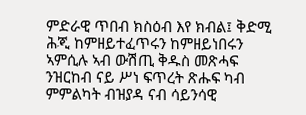ምድራዊ ጥበብ ክስዕብ እየ ክብል፤ ቅድሚ ሕጂ ከምዘይተፈጥሩን ከምዘይነበሩን ኣምሲሉ ኣብ ውሽጢ ቅዱስ መጽሓፍ ንዝርከብ ናይ ሥነ ፍጥረት ጽሑፍ ካብ ምምልካት ብዝያዳ ናብ ሳይንሳዊ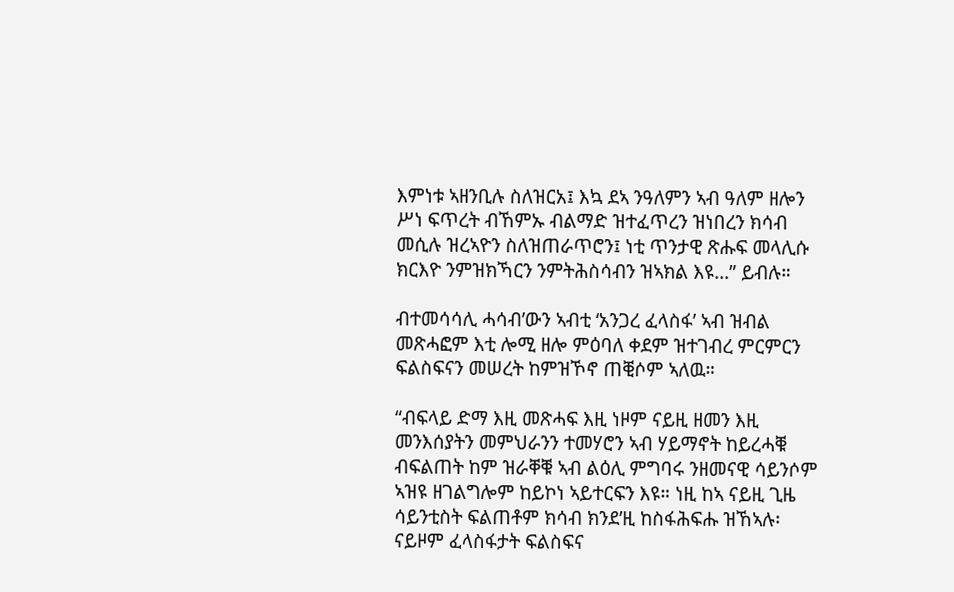እምነቱ ኣዘንቢሉ ስለዝርአ፤ እኳ ደኣ ንዓለምን ኣብ ዓለም ዘሎን ሥነ ፍጥረት ብኸምኡ ብልማድ ዝተፈጥረን ዝነበረን ክሳብ መሲሉ ዝረኣዮን ስለዝጠራጥሮን፤ ነቲ ጥንታዊ ጽሑፍ መላሊሱ ክርእዮ ንምዝክኻርን ንምትሕስሳብን ዝኣክል እዩ…” ይብሉ።

ብተመሳሳሊ ሓሳብ’ውን ኣብቲ ‘አንጋረ ፈላስፋ’ ኣብ ዝብል መጽሓፎም እቲ ሎሚ ዘሎ ምዕባለ ቀደም ዝተገብረ ምርምርን ፍልስፍናን መሠረት ከምዝኾኖ ጠቒሶም ኣለዉ።

“ብፍላይ ድማ እዚ መጽሓፍ እዚ ነዞም ናይዚ ዘመን እዚ መንእሰያትን መምህራንን ተመሃሮን ኣብ ሃይማኖት ከይረሓቑ ብፍልጠት ከም ዝራቐቑ ኣብ ልዕሊ ምግባሩ ንዘመናዊ ሳይንሶም ኣዝዩ ዘገልግሎም ከይኮነ ኣይተርፍን እዩ። ነዚ ከኣ ናይዚ ጊዜ ሳይንቲስት ፍልጠቶም ክሳብ ክንደ’ዚ ከስፋሕፍሑ ዝኸኣሉ፡ ናይዞም ፈላስፋታት ፍልስፍና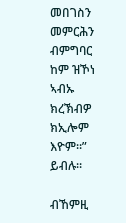መበገስን መምርሕን ብምግባር ከም ዝኾነ ኣብኡ ክረኽብዎ ክኢሎም እዮም።” ይብሉ።

ብኸምዚ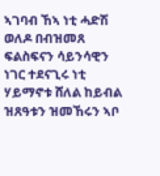ኣገባብ ኸኣ ነቲ ሓድሽ ወለዶ በብዝመጸ ፍልስፍናን ሳይንሳዊን ነገር ተደናጊሩ ነቲ ሃይማኖቱ ሸለል ከይብል ዝጸዓቱን ዝመኸሩን ኣቦ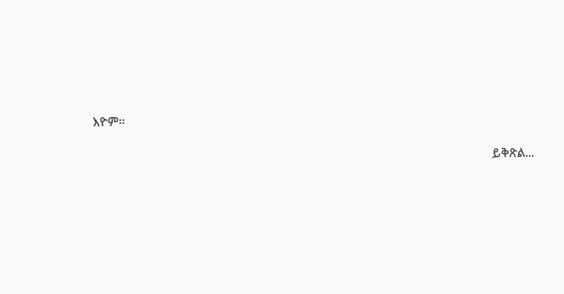እዮም።

                                                                                                                                     ይቅጽል...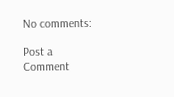No comments:

Post a Comment